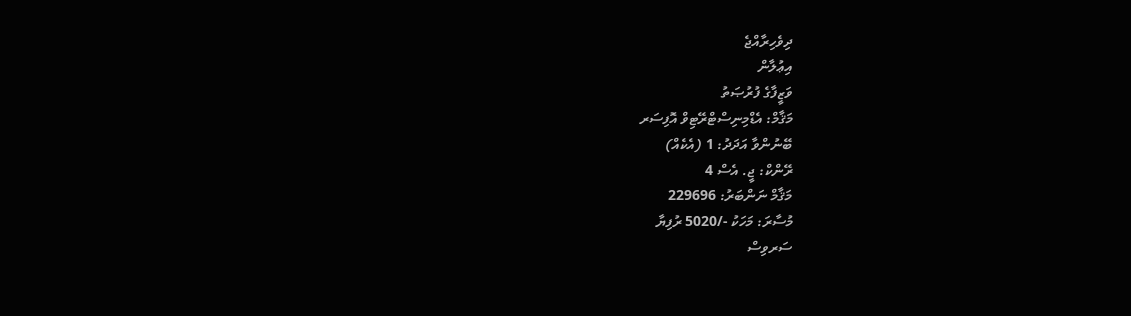ދިވެހިރާއްޖެ
އިޢުލާން
ވަޒީފާގެ ފުރުޞަތު
މަޤާމް: އެޑްމިނިސްޓްރޭޓިވް އޮފިސަރ
ބޭނުންވާ އަދަދު: 1 (އެކެއް)
ރޭންކް: ޖީ. އެސް 4
މަޤާމް ނަންބަރު: 229696
މުސާރަ: މަހަކު -/5020 ރުފިޔާ
ސަރވިސް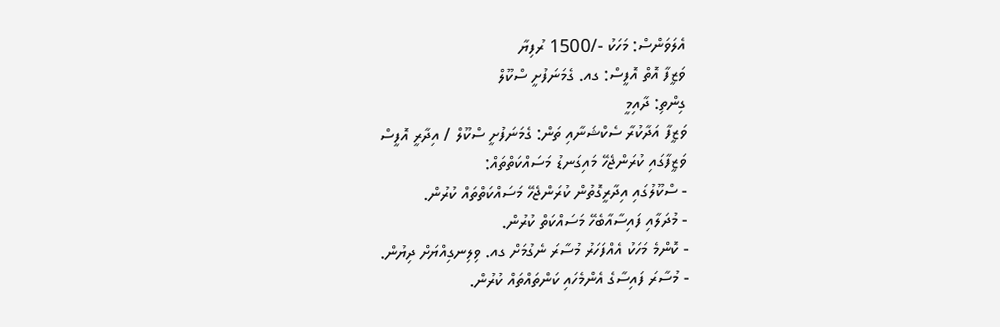އެލަވަންސް: މަހަކު -/1500 ރުފިޔާ
ވަޒީފާ އޮތް އޮފީސް: ގއ. ގެމަނަފުށީ ސްކޫލް
ގިންތި: ދާއިމީ
ވަޒީފާ އަދާކުރާ ސެކްޝަނާއި ތަން: ގެމަނަފުށީ ސްކޫލް / އިދާރީ އޮފީސް
ވަޒީފާގައި ކުރަންޖެހޭ މައިގަނޑު މަސައްކަތްތައް:
- ސްކޫލުގައި އިދާރީގޮތުން ކުރަންޖެހޭ މަސައްކަތްތައް ކުރުން.
- މުދަލާއި ފައިސާއާބެހޭ މަސައްކަތް ކުރުން.
- ކޮންމެ މަހަކު އެއްފަހަރު މުސާރަ ނެގުމަށް ގއ. ވިލިނގިއްޔަށް ދިޔުން.
- މުސާރަ ފައިސާގެ އެންމެހައި ކަންތައްތައް ކުރުން.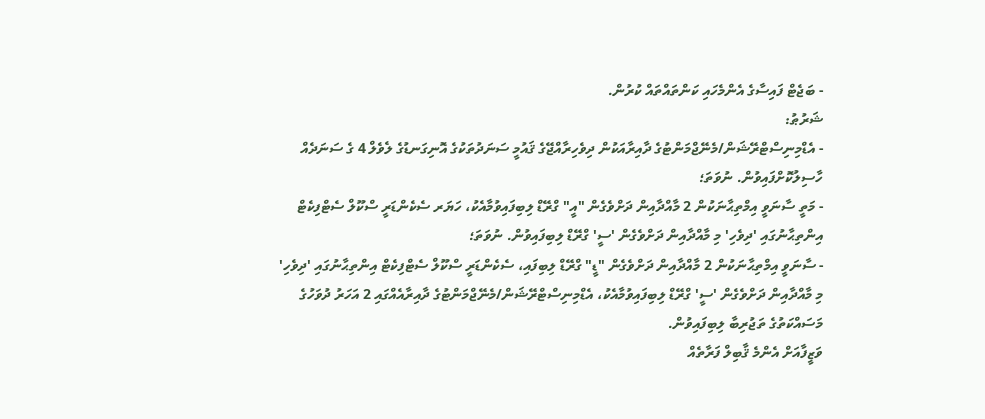- ބަޖެޓް ފައިސާގެ އެންމެހައި ކަންތައްތައް ކުރުން.
ޝަރުޠު:
- އެޑްމިނިސްޓްރޭޝަން/މެނޭޖްމަންޓުގެ ދާއިރާއަކުން ދިވެހިރާއްޖޭގެ ޤައުމީ ސަނަދުތަކުގެ އޮނިގަނޑުގެ ލެވެލް 4 ގެ ސަނަދެއް ހާސިލުކޮށްފައިވުން. ނުވަތަ؛
- މަތީ ސާނަވީ އިމްތިޙާނަކުން 2 މާއްދާއިން ދަށްވެގެން "އީ" ގްރޭޑް ލިބިފައިވުމާއެކު، ހަޔަރ ސެކެންޑަރީ ސްކޫލް ސެޓްފިކެޓް އިންތިޙާނުގައި 'ދިވެހި' މި މާއްދާއިން ދަށްވެގެން 'ސީ' ގްރޭޑް ލިބިފައިވުން. ނުވަތަ؛
- ސާނަވީ އިމްތިޙާނަކުން 2 މާއްދާއިން ދަށްވެގެން "ޑީ" ގްރޭޑް ލިބިފައި، ސެކެންޑަރީ ސްކޫލް ސެޓްފިކެޓް އިންތިޙާނުގައި 'ދިވެހި' މި މާއްދާއިން ދަށްވެގެން 'ސީ' ގްރޭޑް ލިބިފައިވުމާއެކު، އެޑްމިނިސްޓްރޭޝަން/މެނޭޖްމަންޓުގެ ދާއިރާއެއްގައި 2 އަހަރު ދުވަހުގެ މަސައްކަތުގެ ތަޖުރިބާ ލިބިފައިވުން.
ވަޒީފާއަށް އެންމެ ޤާބިލް ފަރާތެއް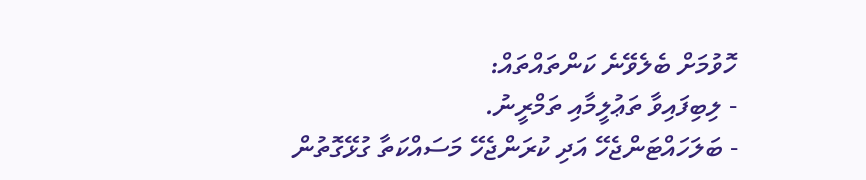ހޮވުމަށް ބެލެވޭނެ ކަންތައްތައް:
- ލިބިފައިވާ ތަޢުލީމާއި ތަމްރީނު.
- ބަލަހައްޓަންޖެހޭ އަދި ކުރަންޖެހޭ މަސައްކަތާ ގުޅޭގޮތުން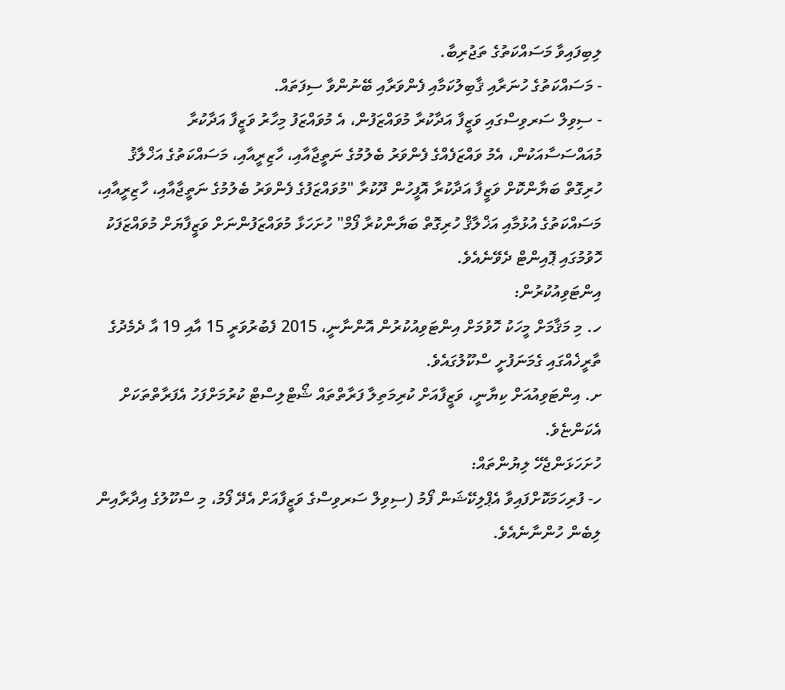ލިބިފައިވާ މަސައްކަތުގެ ތަޖުރިބާ.
- މަސައްކަތުގެ ހުނަރާއި ޤާބިލުކަމާއި ފެންވަރާއި ބޭނުންވާ ސިފަތައް.
- ސިވިލް ސަރވިސްގައި ވަޒީފާ އަދާކުރާ މުވައްޒަފުން، އެ މުވައްޒަފު މިހާރު ވަޒީފާ އަދާކުރާ މުއައްސަސާއަކުން، އެމު ވައްޒަފެއްގެ ފެންވަރު ބެލުމުގެ ނަތީޖާއާއި، ހާޒިރީއާއި، މަސައްކަތުގެ އަޚްލާޤު ހުރިގޮތް ބަޔާންކޮށް ވަޒީފާ އަދާކުރާ އޮފީހުން ދޫކުރާ "މުވައްޒަފުގެ ފެންވަރު ބެލުމުގެ ނަތީޖާއާއި، ހާޒިރީއާއި، މަސައްކަތުގެ އުޅުމާއި އަޚްލާޤް ހުރިގޮތް ބަޔާންކުރާ ފޯމް" ހުށަހަޅާ މުވައްޒަފުންނަށް ވަޒީފާޔަށް މުވައްޒަފަކު ހޮވުމުގައި ޕޮއިންޓް ދެވޭނެއެވެ.
އިންޓަވިއުކުރުން:
ހ. މި މަޤާމަށް މީހަކު ހޮވުމަށް އިންޓަވިއުކުރުން އޮންނާނީ، 2015 ފެބުރުވަރީ 15 އާއި 19 އާ ދެމެދުގެ ތާރީޚެއްގައި ގެމަނަފުށީ ސްކޫލުގައެވެ.
ށ. އިންޓަވިއުއަށް ކިޔާނީ، ވަޒީފާއަށް ކުރިމަތިލާ ފަރާތްތައް ޝޯޓްލިސްޓް ކުރުމަށްފަހު އެފަރާތްތަކަށް އެކަންޏެވެ.
ހުށަހަޅަންޖެހޭ ލިޔުންތައް:
ހ- ފުރިހަމަކޮށްފައިވާ އެޕްލިކޭޝަން ފޯމު (ސިވިލް ސަރވިސްގެ ވަޒީފާއަށް އެދޭ ފޯމު، މި ސްކޫލުގެ އިދާރާއިން ލިބެން ހުންނާނެއެވެ.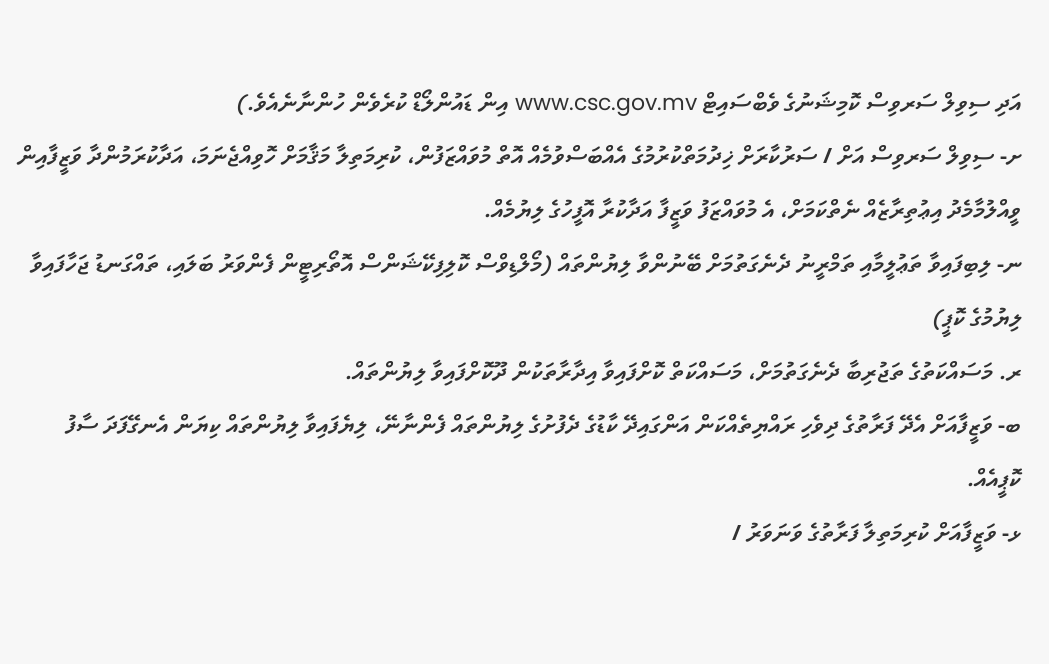އަދި ސިވިލް ސަރވިސް ކޮމިޝަނުގެ ވެބްސައިޓް www.csc.gov.mv އިން ޑައުންލޯޑް ކުރެވެން ހުންނާނެއެވެ.)
ށ- ސިވިލް ސަރވިސް އަށް / ސަރުކާރަށް ޚިދުމަތްކުރުމުގެ އެއްބަސްވުމެއް އޮތް މުވައްޒަފުން، ކުރިމަތިލާ މަޤާމަށް ހޮވިއްޖެނަމަ، އަދާކުރަމުންދާ ވަޒީފާއިން ވީއްލުމާމެދު އިޢުތިރާޒެއް ނެތްކަމަށް، އެ މުވައްޒަފު ވަޒީފާ އަދާކުރާ އޮފީހުގެ ލިޔުމެއް.
ނ- ލިބިފައިވާ ތަޢުލީމާއި ތަމްރީނު ދެނެގަތުމަށް ބޭނުންވާ ލިޔުންތައް (މޯލްޑިވްސް ކޮލިފިކޭޝަންސް އޮތޯރިޓީން ފެންވަރު ބަލައި، ތައްގަނޑު ޖަހާފައިވާ ލިޔުމުގެ ކޮޕީ)
ރ. މަސައްކަތުގެ ތަޖުރިބާ ދެނެގަތުމަށް، މަސައްކަތް ކޮށްފައިވާ އިދާރާތަކުން ދޫކޮށްފައިވާ ލިޔުންތައް.
ބ- ވަޒީފާއަށް އެދޭ ފަރާތުގެ ދިވެހި ރައްޔިތެއްކަން އަންގައިދޭ ކާޑުގެ ދެފުށުގެ ލިޔުންތައް ފެންނާނޭ، ލިޔެފައިވާ ލިޔުންތައް ކިޔަން އެނގޭފަދަ ސާފު ކޮޕީއެއް.
ޅ- ވަޒީފާއަށް ކުރިމަތިލާ ފަރާތުގެ ވަނަވަރު /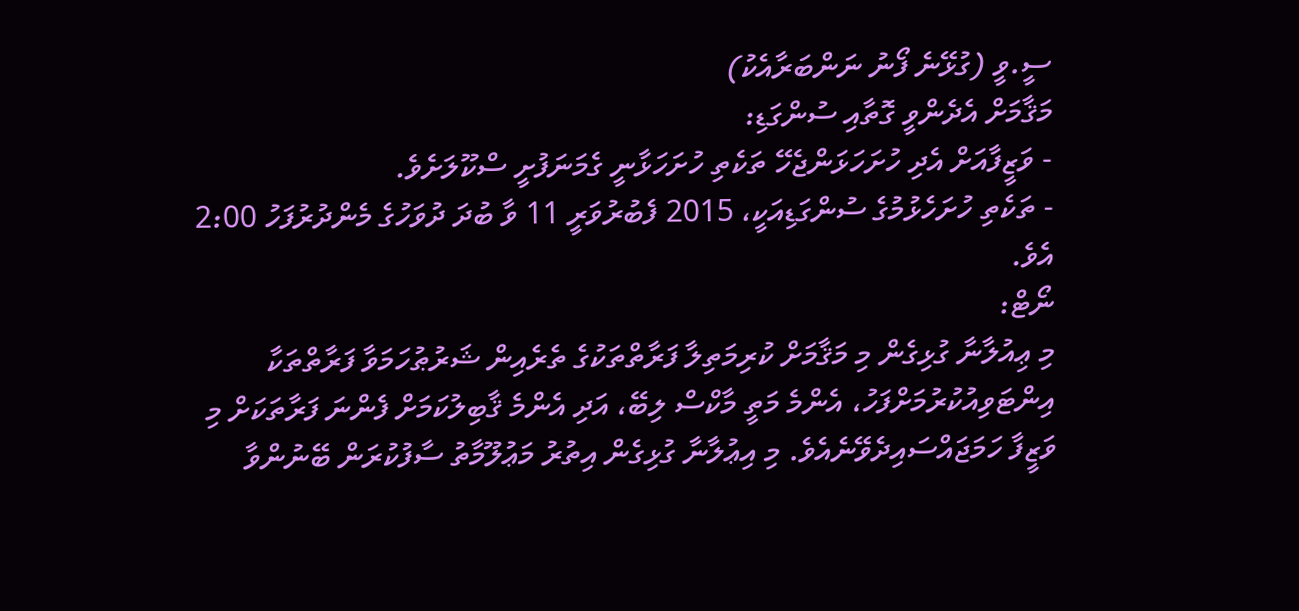ސީ.ވީ (ގުޅޭނެ ފޯނު ނަންބަރާއެކު)
މަޤާމަށް އެދެންވީ ގޮތާއި ސުންގަޑި:
- ވަޒީފާއަށް އެދި ހުށަހަޅަންޖެހޭ ތަކެތި ހުށަހަޅާނީ ގެމަނަފުށީ ސްކޫލަށެވެ.
- ތަކެތި ހުށަހެޅުމުގެ ސުންގަޑިއަކީ، 2015 ފެބުރުވަރީ 11 ވާ ބުދަ ދުވަހުގެ މެންދުރުފަހު 2:00 އެވެ.
ނޯޓް:
މި ޢިއުލާނާ ގުޅިގެން މި މަޤާމަށް ކުރިމަތިލާ ފަރާތްތަކުގެ ތެރެއިން ޝަރުޠުހަމަވާ ފަރާތްތަކާ އިންޓަވިއުކުރުމަށްފަހު، އެންމެ މަތީ މާކްސް ލިބޭ، އަދި އެންމެ ޤާބިލުކަމަށް ފެންނަ ފަރާތަކަށް މި ވަޒީފާ ހަމަޖައްސައިދެވޭނެއެވެ. މި އިޢުލާނާ ގުޅިގެން އިތުރު މަޢުލޫމާތު ސާފުކުރަން ބޭނުންވާ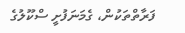ފަރާތްތަކުން، ގެމަނަފުށީ ސްކޫލުގެ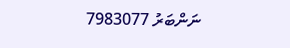ނަންބަރު 7983077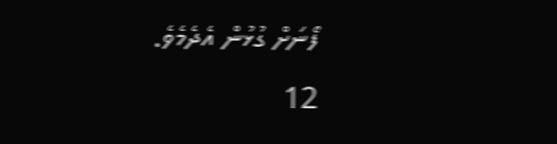ފޯނަށް ގުޅުން އެދެމެވެ.
12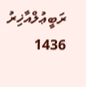ރަބީޢުލްއާޚިރު 1436